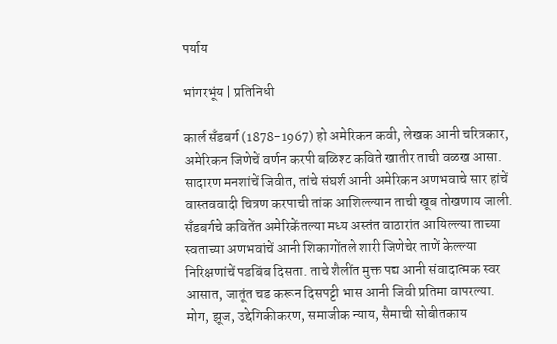पर्याय

भांगरभूंय | प्रतिनिधी

कार्ल सॅंडबर्ग (1878-1967) हो अमेरिकन कवी, लेखक आनी चरित्रकार, अमेरिकन जिणेचें वर्णन करपी बळिश्ट कविते खातीर ताची वळख आसा. सादारण मनशांचें जिवीत, तांचे संघर्श आनी अमेरिकन अणभवाचे सार हांचें वास्तववादी चित्रण करपाची तांक आशिल्ल्यान ताची खूब तोखणाय जाली. सॅंडबर्गचे कवितेंत अमेरिकेंतल्या मध्य अस्तंत वाठारांत आयिल्ल्या ताच्या स्वताच्या अणभवांचें आनी शिकागोंतले शारी जिणेचेर ताणें केल्ल्या निरिक्षणांचें पडबिंब दिसता. ताचे शैलींत मुक्त पद्य आनी संवादात्मक स्वर आसात, जातूंत चड करून दिसपट्टी भास आनी जिवी प्रतिमा वापरल्या. मोग, झूज, उद्देगिकीकरण, समाजीक न्याय, सैमाची सोबीतकाय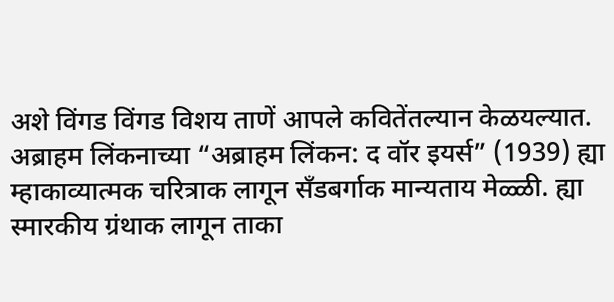अशे विंगड विंगड विशय ताणें आपले कवितेंतल्यान केळयल्यात.
अब्राहम लिंकनाच्या “अब्राहम लिंकन: द वॉर इयर्स” (1939) ह्या म्हाकाव्यात्मक चरित्राक लागून सॅंडबर्गाक मान्यताय मेळ्ळी. ह्या स्मारकीय ग्रंथाक लागून ताका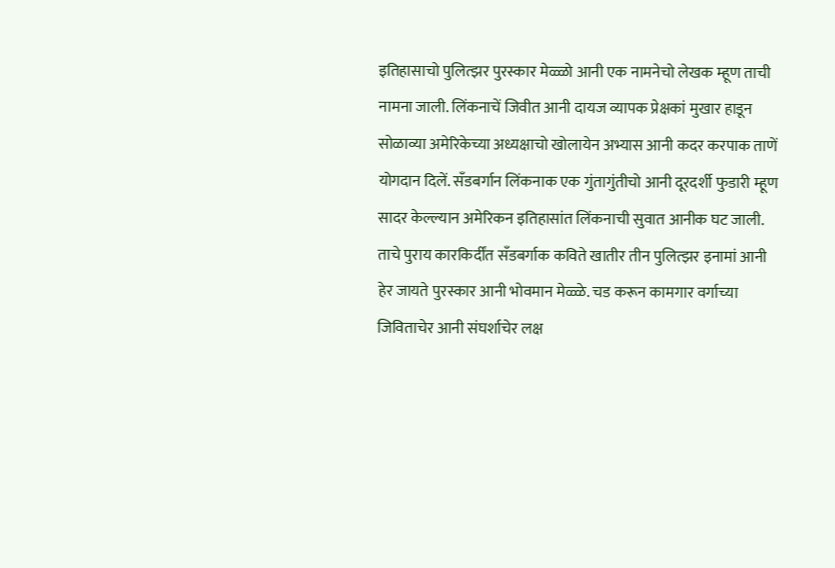इतिहासाचो पुलित्झर पुरस्कार मेळ्ळो आनी एक नामनेचो लेखक म्हूण ताची नामना जाली. लिंकनाचें जिवीत आनी दायज व्यापक प्रेक्षकां मुखार हाडून सोळाव्या अमेरिकेच्या अध्यक्षाचो खोलायेन अभ्यास आनी कदर करपाक ताणें योगदान दिलें. सॅंडबर्गान लिंकनाक एक गुंतागुंतीचो आनी दूरदर्शी फुडारी म्हूण सादर केल्ल्यान अमेरिकन इतिहासांत लिंकनाची सुवात आनीक घट जाली.
ताचे पुराय कारकिर्दींत सॅंडबर्गाक कविते खातीर तीन पुलित्झर इनामां आनी हेर जायते पुरस्कार आनी भोवमान मेळ्ळे. चड करून कामगार वर्गाच्या जिविताचेर आनी संघर्शाचेर लक्ष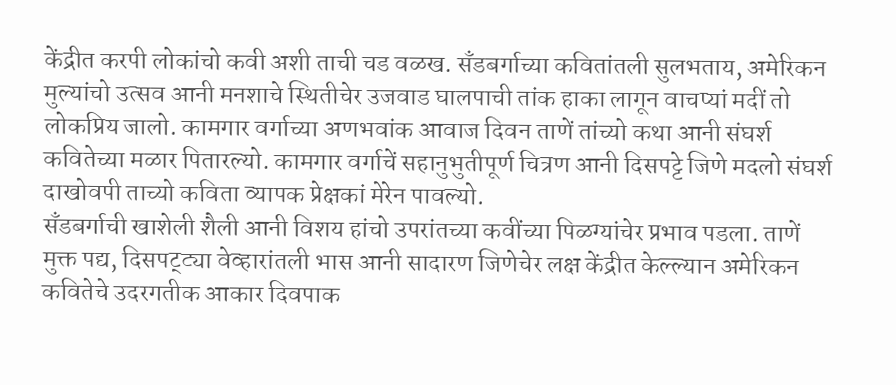केंद्रीत करपी लोकांचो कवी अशी ताची चड वळख. सॅंडबर्गाच्या कवितांतली सुलभताय, अमेरिकन मुल्यांचो उत्सव आनी मनशाचे स्थितीचेर उजवाड घालपाची तांक हाका लागून वाचप्यां मदीं तो लोकप्रिय जालो. कामगार वर्गाच्या अणभवांक आवाज दिवन ताणें तांच्यो कथा आनी संघर्श कवितेच्या मळार पितारल्यो. कामगार वर्गाचें सहानुभुतीपूर्ण चित्रण आनी दिसपट्टे जिणे मदलो संघर्श दाखोवपी ताच्यो कविता व्यापक प्रेक्षकां मेरेन पावल्यो.
सॅंडबर्गाची खाशेली शैली आनी विशय हांचो उपरांतच्या कवींच्या पिळग्यांचेर प्रभाव पडला. ताणें मुक्त पद्य, दिसपट्ट्या वेव्हारांतली भास आनी सादारण जिणेचेर लक्ष केंद्रीत केल्ल्यान अमेरिकन कवितेचे उदरगतीक आकार दिवपाक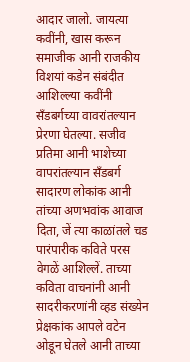आदार जालो. जायत्या कवींनी, खास करून समाजीक आनी राजकीय विशयां कडेन संबंदीत आशिल्ल्या कवींनी सॅंडबर्गच्या वावरांतल्यान प्रेरणा घेतल्या. सजीव प्रतिमा आनी भाशेच्या वापरांतल्यान सॅंडबर्ग सादारण लोकांक आनी तांच्या अणभवांक आवाज दिता, जें त्या काळांतले चड पारंपारीक कविते परस वेगळें आशिल्लें. ताच्या कविता वाचनांनी आनी सादरीकरणांनी व्हड संख्येन प्रेक्षकांक आपले वटेन ओडून घेतले आनी ताच्या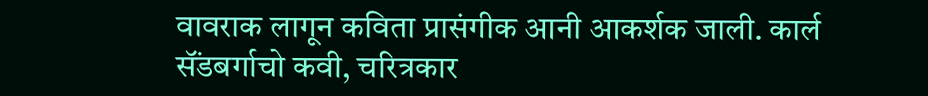वावराक लागून कविता प्रासंगीक आनी आकर्शक जाली. कार्ल सॅंडबर्गाचो कवी, चरित्रकार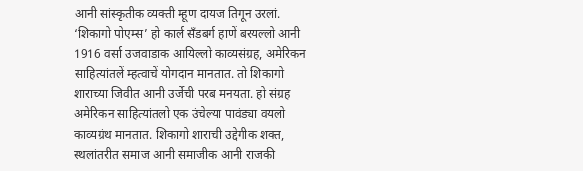आनी सांस्कृतीक व्यक्ती म्हूण दायज तिगून उरलां.
‘शिकागो पोएम्स’ हो कार्ल सॅंडबर्ग हाणें बरयल्लो आनी 1916 वर्सा उजवाडाक आयिल्लो काव्यसंग्रह, अमेरिकन साहित्यांतलें म्हत्वाचें योगदान मानतात. तो शिकागो शाराच्या जिवीत आनी उर्जेची परब मनयता. हो संग्रह अमेरिकन साहित्यांतलो एक उंचेल्या पावंड्या वयलो काव्यग्रंथ मानतात. शिकागो शाराची उद्देगीक शक्त, स्थलांतरीत समाज आनी समाजीक आनी राजकी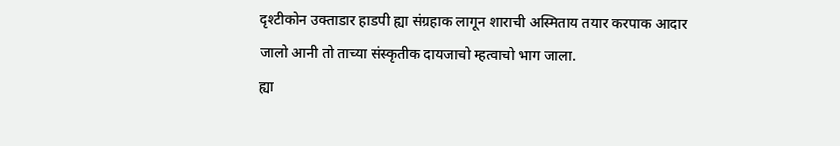दृश्टीकोन उक्ताडार हाडपी ह्या संग्रहाक लागून शाराची अस्मिताय तयार करपाक आदार जालो आनी तो ताच्या संस्कृतीक दायजाचो म्हत्वाचो भाग जाला.
ह्या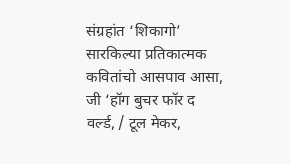संग्रहांत ‘शिकागो’ सारकिल्या प्रतिकात्मक कवितांचो आसपाव आसा, जी ‘हॉग बुचर फॉर द वर्ल्ड, / टूल मेकर,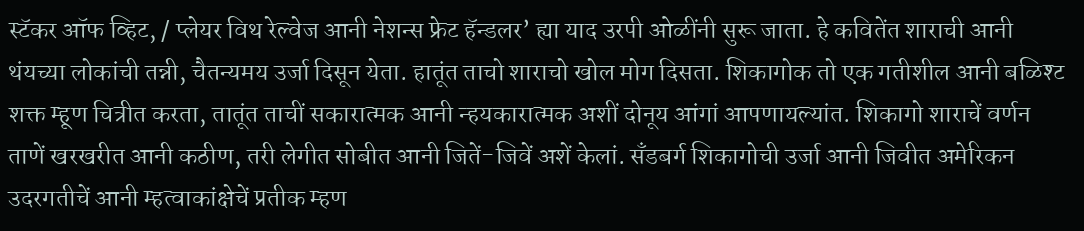स्टॅकर ऑफ व्हिट, / प्लेयर विथ रेल्वेज आनी नेशन्स फ्रेट हॅन्डलर’ ह्या याद उरपी ओळींनी सुरू जाता. हे कवितेंत शाराची आनी थंयच्या लोकांची तन्नी, चैतन्यमय उर्जा दिसून येता. हातूंत ताचो शाराचो खोल मोग दिसता. शिकागोक तो एक गतीशील आनी बळिश्ट शक्त म्हूण चित्रीत करता, तातूंत ताचीं सकारात्मक आनी न्हयकारात्मक अशीं दोनूय आंगां आपणायल्यांत. शिकागो शाराचें वर्णन ताणें खरखरीत आनी कठीण, तरी लेगीत सोबीत आनी जितें-जिवें अशें केलां. सॅंडबर्ग शिकागोची उर्जा आनी जिवीत अमेरिकन उदरगतीचें आनी म्हत्वाकांक्षेचें प्रतीक म्हण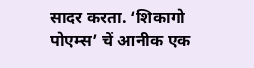सादर करता. ‘शिकागो पोएम्स’ चें आनीक एक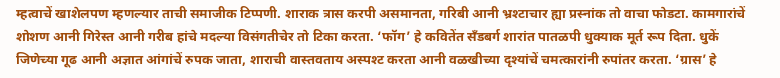म्हत्वाचें खाशेलपण म्हणल्यार ताची समाजीक टिप्पणी. शाराक त्रास करपी असमानता, गरिबी आनी भ्रश्टाचार ह्या प्रस्नांक तो वाचा फोडटा. कामगारांचें शोशण आनी गिरेस्त आनी गरीब हांचे मदल्या विसंगतीचेर तो टिका करता. ‘फॉग’ हे कवितेंत सॅंडबर्ग शारांत पातळपी धुक्याक मूर्त रूप दिता. धुकें जिणेच्या गूढ आनी अज्ञात आंगांचें रुपक जाता, शाराची वास्तवताय अस्पश्ट करता आनी वळखीच्या दृश्यांचें चमत्कारांनी रुपांतर करता. ‘ग्रास’ हे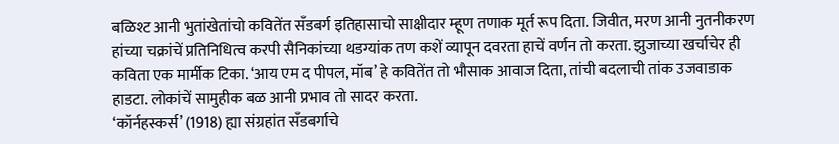बळिश्ट आनी भुतांखेतांचो कवितेंत सॅंडबर्ग इतिहासाचो साक्षीदार म्हूण तणाक मूर्त रूप दिता. जिवीत, मरण आनी नुतनीकरण हांच्या चक्रांचें प्रतिनिधित्व करपी सैनिकांच्या थडग्यांक तण कशें व्यापून दवरता हाचें वर्णन तो करता. झुजाच्या खर्चाचेर ही कविता एक मार्मीक टिका. ‘आय एम द पीपल, मॉब’ हे कवितेंत तो भौसाक आवाज दिता, तांची बदलाची तांक उजवाडाक हाडटा. लोकांचें सामुहीक बळ आनी प्रभाव तो सादर करता.
‘कॉर्नहस्कर्स’ (1918) ह्या संग्रहांत सॅंडबर्गाचे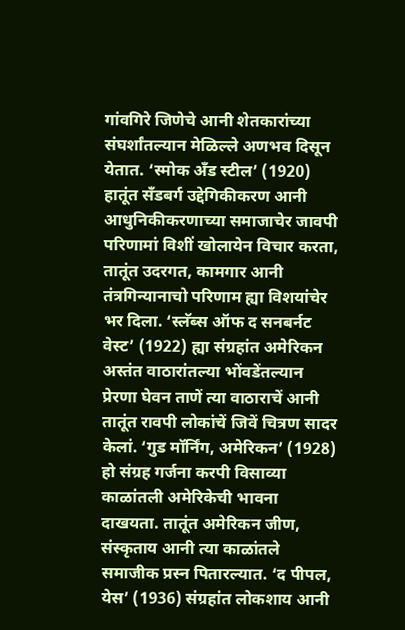गांवगिरे जिणेचे आनी शेतकारांच्या संघर्शांतल्यान मेळिल्ले अणभव दिसून येतात. ‘स्मोक अँड स्टील’ (1920) हातूंत सॅंडबर्ग उद्देगिकीकरण आनी आधुनिकीकरणाच्या समाजाचेर जावपी परिणामां विशीं खोलायेन विचार करता, तातूंत उदरगत, कामगार आनी तंत्रगिन्यानाचो परिणाम ह्या विशयांचेर भर दिला. ‘स्लॅब्स ऑफ द सनबर्नट वेस्ट’ (1922) ह्या संग्रहांत अमेरिकन अस्तंत वाठारांतल्या भोंवडेंतल्यान प्रेरणा घेवन ताणें त्या वाठाराचें आनी तातूंत रावपी लोकांचें जिवें चित्रण सादर केलां. ‘गुड मॉर्निंग, अमेरिकन’ (1928) हो संग्रह गर्जना करपी विसाव्या काळांतली अमेरिकेची भावना दाखयता. तातूंत अमेरिकन जीण, संस्कृताय आनी त्या काळांतले समाजीक प्रस्न पितारल्यात. ‘द पीपल, येस’ (1936) संग्रहांत लोकशाय आनी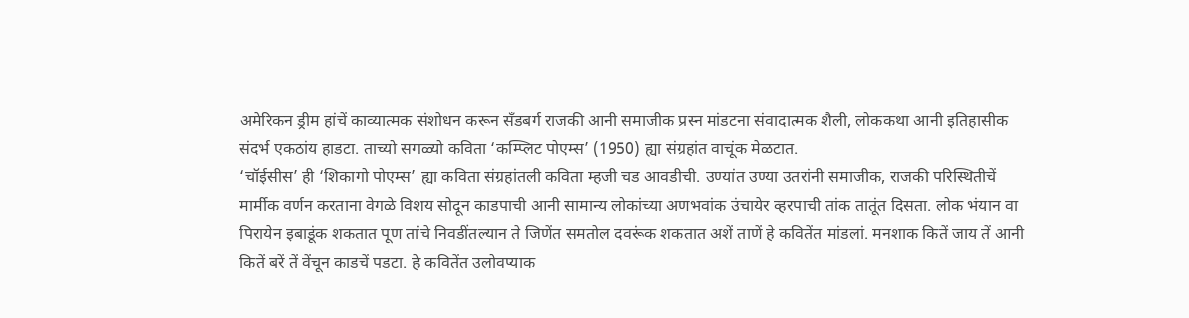अमेरिकन ड्रीम हांचें काव्यात्मक संशोधन करून सॅंडबर्ग राजकी आनी समाजीक प्रस्न मांडटना संवादात्मक शैली, लोककथा आनी इतिहासीक संदर्भ एकठांय हाडटा. ताच्यो सगळ्यो कविता ‘कम्प्लिट पोएम्स’ (1950) ह्या संग्रहांत वाचूंक मेळटात.
‘चॉईसीस’ ही ‘शिकागो पोएम्स’ ह्या कविता संग्रहांतली कविता म्हजी चड आवडीची. उण्यांत उण्या उतरांनी समाजीक, राजकी परिस्थितीचें मार्मीक वर्णन करताना वेगळे विशय सोदून काडपाची आनी सामान्य लोकांच्या अणभवांक उंचायेर व्हरपाची तांक तातूंत दिसता. लोक भंयान वा पिरायेन इबाडूंक शकतात पूण तांचे निवडींतल्यान ते जिणेंत समतोल दवरूंक शकतात अशें ताणें हे कवितेंत मांडलां. मनशाक कितें जाय तें आनी कितें बरें तें वेंचून काडचें पडटा. हे कवितेंत उलोवप्याक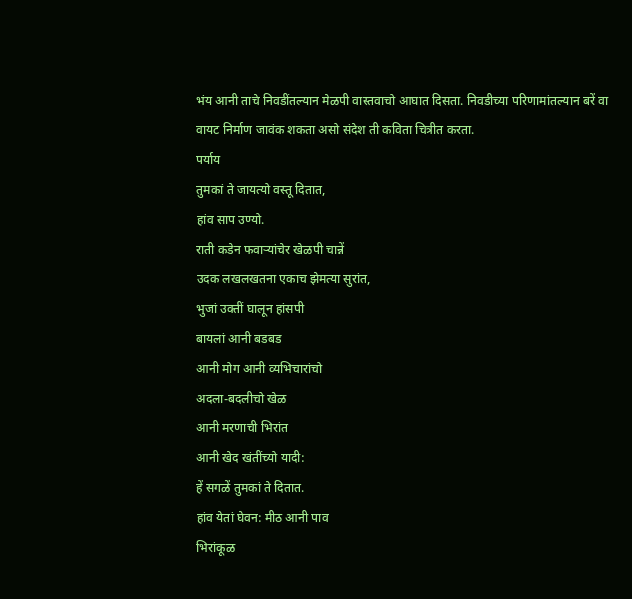भंय आनी ताचे निवडींतल्यान मेळपी वास्तवाचो आघात दिसता. निवडीच्या परिणामांतल्यान बरें वा वायट निर्माण जावंक शकता असो संदेश ती कविता चित्रीत करता.
पर्याय
तुमकां ते जायत्यो वस्तू दितात,
हांव साप उण्यो.
राती कडेन फवाऱ्यांचेर खेळपी चान्नें
उदक लखलखतना एकाच झेमत्या सुरांत,
भुजां उक्तीं घालून हांसपी
बायलां आनी बडबड
आनी मोग आनी व्यभिचारांचो
अदला-बदलीचो खेळ
आनी मरणाची भिरांत
आनी खेद खंतींच्यो यादी:
हें सगळें तुमकां ते दितात.
हांव येतां घेवन: मीठ आनी पाव
भिरांकूळ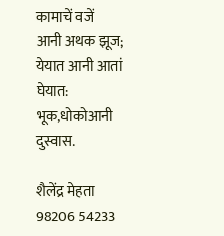कामाचें वजें
आनी अथक झूज;
येयात आनी आतां घेयात:
भूक,धोकोआनी दुस्वास.

शैलेंद्र मेहता
98206 54233